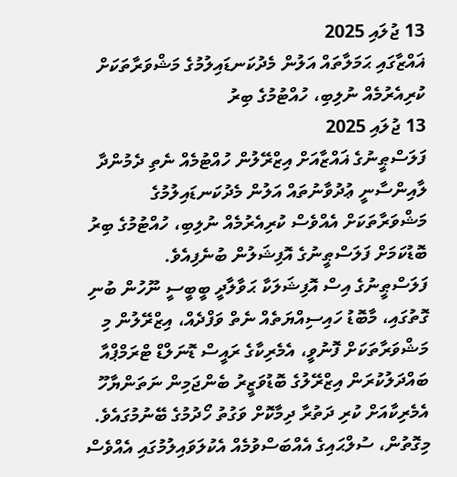13 ޖުލައި 2025
ޣައްޒާގައި ޙަމަލާތައް އަލުން މެދުކަނޑައިލުމުގެ މަޝްވަރާތަކަށް ކުރިއެރުމެއް ނުލިބި، ހުއްޓުމުގެ ބިރު
13 ޖުލައި 2025
ފަލަސްޠީނުގެ ޣައްޒާއަށް އިޒްރޭލުން ހުއްޓުމެއް ނެތި ދެމުންދާ ލާއިންސާނީ ޢުދުވާނުތައް އަލުން މެދުކަނޑައިލުމުގެ މަޝްވަރާތަކަށް އެއްވެސް ކުރިއެރުމެއް ނުލިބި، ހުއްޓުމުގެ ބިރު ބޮޑުކަމަށް ފަލަސްޠީނުގެ އޮފިޝަލުން ބުނެފިއެވެ.
ފަލަސްޠީނުގެ އިސް އޮފިޝަލަކާ ޙަވާލާދީ ބީބީސީ ނޫހުން ބުނި ގޮތުގައި، މާބޮޑު ހައިސިއްޔަތެއް ނެތް ވަފްދެއް، އިޒްރޭލުން މި މަޝްވަރާތަކަށް ފޮނުވީ، އެމެރިކާގެ ރައީސް ޑޮނަލްޑް ޓްރަމްޕްއާ ބައްދަލުކުރަން އިޒްރޭލުގެ ބޮޑުވަޒީރު ބެންޖަމިން ނަތަންޔާހޫ އެމެރިކާއަށް ކުރި ދަތުރާ ދިމާކޮށް ވަގުތު ހޯދުމުގެ ބޭނުމުގައެވެ.
މިގޮތުން، ސުލްޙައިގެ އެއްބަސްވުމެއް އެކުލަވައިލުމުގައި އެއްވެސް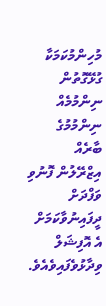މުހިންމުކަމަކާ ގުޅޭގޮތުން ނިންމުމެއް ނިންމުމުގެ ބާރެއް އިޒްރޭލުން ފޮނުވި ވަފްދަށް ދީފައިނުވާކަމަށް އެ އޮފިޝަލް ވިދާޅުވެފައިވެއެވެ.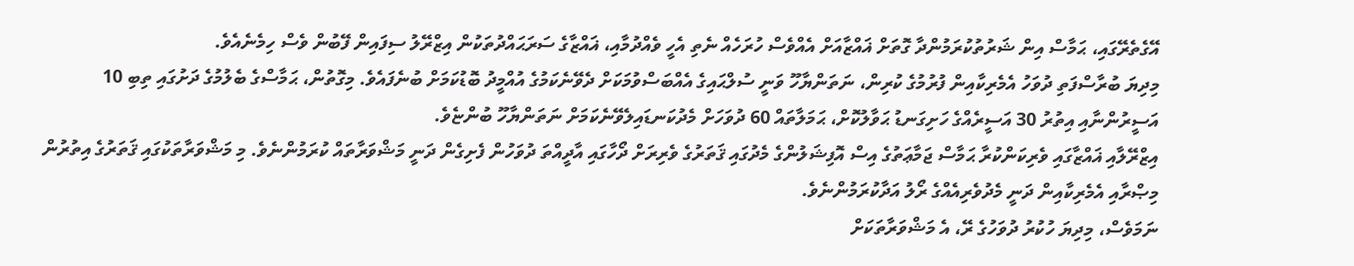އޭގެތެރޭގައި، ޙަމާސް އިން ޝަރުތުކުރަމުންދާ ގޮތަށް ޣައްޒާއަށް އެއްވެސް ހުރަހެއް ނެތި އެހީ ވެއްދުމާއި، ޣައްޒާގެ ސަރަޙައްދުތަކުން އިޒްރޭލު ސިފައިން ފޭބުން ވެސް ހިމެނެއެވެ.
މިދިޔަ ބުރާސްފަތި ދުވަހު އެމެރިކާއިން ފުރުމުގެ ކުރިން، ނަތަންޔާހޫ ވަނީ ސުލްޙައިގެ އެއްބަސްވުމަކަށް ދެވޭނެކަމުގެ އުއްމީދު ބޮޑުކަމަށް ބުނެފައެވެ. މިގޮތުން، ޙަމާސްގެ ބެލުމުގެ ދަށުގައި ތިބި 10 އަސީރުންނާއި އިތުރު 30 އަސީރެއްގެ ހަށިގަނޑު ޙަވާލުކޮށް، ޙަމަލާތައް 60 ދުވަހަށް މެދުކަނޑައިލެވޭނެކަމަށް ނަތަންޔާހޫ ބުންޏެވެ.
އިޒްރޭލާއި ޣައްޒާގައި ވެރިކަންކުރާ ޙަމާސް ޖަމާޢަތުގެ އިސް އޮފިޝަލުންގެ މެދުގައި ޤަތަރުގެ ވެރިރަށް ދޯހާގައި އާދީއްތަ ދުވަހުން ފެށިގެން ދަނީ މަޝްވަރާތައް ކުރަމުންނެވެ. މި މަޝްވަރާތަކުގައި ޤަތަރުގެ އިތުރުން މިޞްރާއި އެމެރިކާއިން ދަނީ މެދުވެރިއެއްގެ ރޯލު އަދާކުރަމުންނެވެ.
ނަމަވެސް، މިދިޔަ ހުކުރު ދުވަހުގެ ރޭ، އެ މަޝްވަރާތަކަށް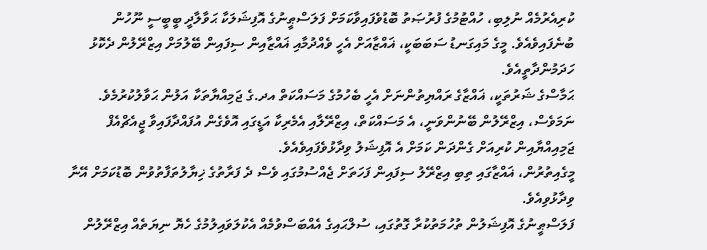ކުރިއެރުމެއް ނުލިބި، ހުއްޓުމުގެ ފުރުޞަތު ބޮޑުވެފައިވާކަމަށް ފަލަސްޠީނުގެ އޮފިޝަލަކާ ޙަވާލާދީ ބީބީސީ ނޫހުން ބުނެފައިވެއެވެ. މީގެ މައިގަނޑު ސަބަބަކީ، ޣައްޒާއަށް އެހީ ވެއްދުމާއި ޣައްޒާއިން ސިފައިން ބޭލުމަށް އިޒްރޭލުން ދެކޮޅު ހަދަމުންދާތީއެވެ.
ޙަމާސްގެ ޝަރުތަކީ، ޣައްޒާގެ ރައްޔިތުންނަށް އެހީ ބެހުމުގެ މަސައްކަތް އދ.ގެ ޖަމިއްޔާތަކާ އަލުން ޙަވާލުކުރުމެވެ. ނަމަވެސް، އިޒްރޭލުން ބޭނުންވަނީ، އެ މަސައްކަތް، އިޒްރޭލާއި އެމެރިކާ އަޑީގައި އޮވެގެން އުފައްދާފައިވާ ޖީއެޗްއެފް ޖަމިއިއްޔާއިން ކުރިއަށް ގެންދަން ކަމަށް އެ އޮފިޝަލު ވިދާޅުވެފައިވެއެވެ.
މީގެއިތުރުން، ޣައްޒާގައި ތިބި އިޒްރޭލު ސިފައިން ފަހަތަށް ޖެއްސުމުގައި ވެސް ދެ ފަރާތުގެ ޚިޔާލުތަފާތުވުން ބޮޑުކަމަށް އޭނާ ވިދާޅުވިއެވެ.
ފަލަސްޠީނުގެ އޮފިޝަލުން ތުހުމަތުކުރާ ގޮތުގައި، ސުލްޙައިގެ އެއްބަސްވުމެއް އެކުލަވައިލުމުގެ ހެޔޮ ނިޔަތެއް އިޒްރޭލުން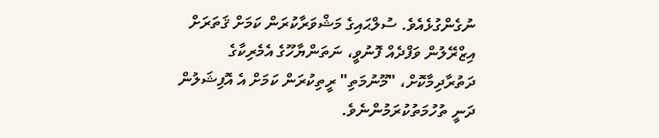ނުގެންގުޅެއެވެ. ސުލްޙައިގެ މަޝްވަރާކުރަން ކަމަށް ޤަތަރަށް އިޒްރޭލުން ވަފްދެއް ފޮނުވީ، ނަތަންޔާހޫގެ އެމެރިކާގެ ދަތުރާދިމާކޮށް، "މޫނުމަތި" ރީތިކުރަން ކަމަށް އެ އޮފިޝަލުން ދަނީ ތުހުމަތުކުރަމުންނެވެ.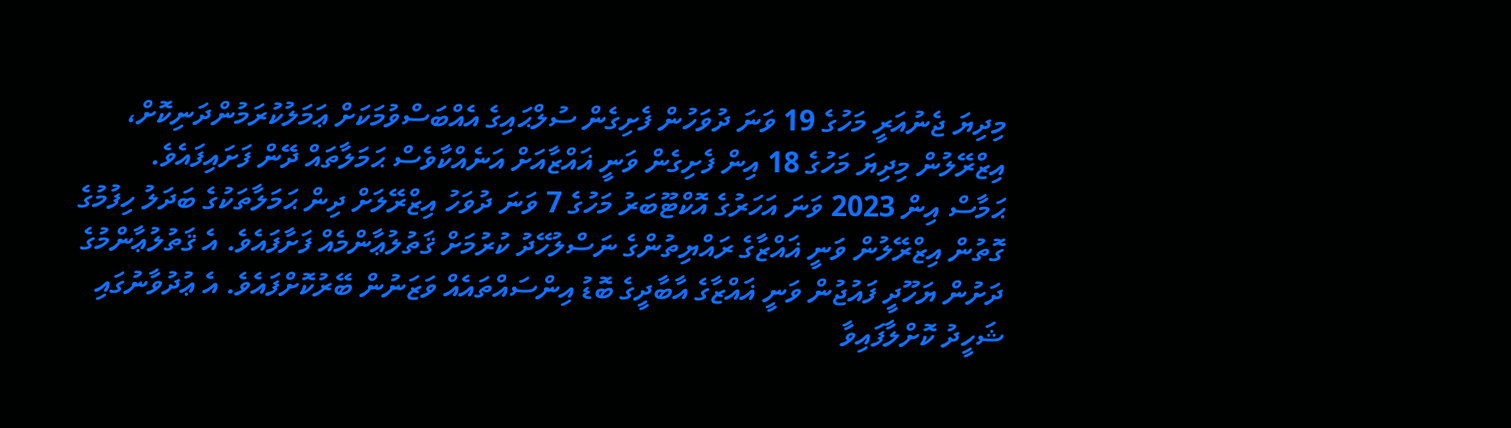މިދިޔަ ޖެނުއަރީ މަހުގެ 19 ވަނަ ދުވަހުން ފެށިގެން ސުލްޙައިގެ އެއްބަސްވުމަކަށް ޢަމަލުކުރަމުންދަނިކޮށް، އިޒްރޭލުން މިދިޔަ މަހުގެ 18 އިން ފެށިގެން ވަނީ ޣައްޒާއަށް އަނެއްކާވެސް ޙަމަލާތައް ދޭން ފަށައިފައެވެ.
ޙަމާސް އިން 2023 ވަނަ އަހަރުގެ އޮކްޓޫބަރު މަހުގެ 7 ވަނަ ދުވަހު އިޒްރޭލަށް ދިން ޙަމަލާތަކުގެ ބަދަލު ހިފުމުގެ ގޮތުން އިޒްރޭލުން ވަނީ ޣައްޒާގެ ރައްޔިތުންގެ ނަސްލުހޭދު ކުރުމަށް ޤަތުލުޢާންމެއް ފަށާފައެވެ. އެ ޤަތުލުޢާންމުގެ ދަށުން ޔަހޫދީ ފައުޖުން ވަނީ ޣައްޒާގެ އާބާދީގެ ބޮޑު އިންސައްތައެއް ވަޒަނުން ބޭރުކޮށްފައެވެ. އެ ޢުދުވާނުގައި ޝަހީދު ކޮށްލާފައިވާ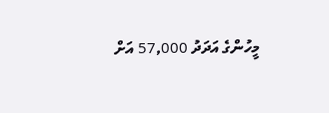މީހުންގެ އަދަދު 57,000 އަށް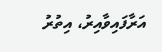އަރާފައިވާއިރު، އިތުރު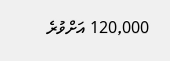120,000 އަށްވުރެ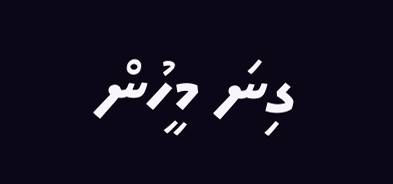ގިނަ މީހުން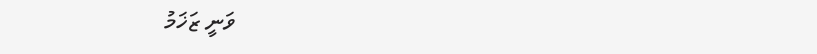ވަނީ ޒަޚަމު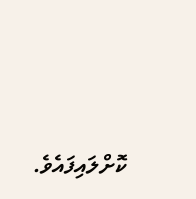ކޮށްލައިފައެވެ.